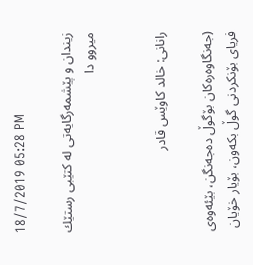18/7/2019 05:28 PM

زیندان و پێشمه‌رگایه‌تی له‌ كتێبی رستێك میروو دا


رانانی‌: خالد كاوێس قادر

(جه‌نگاوه‌ره‌كان بۆگوڵ ده‌جه‌نگن، بێئه‌وه‌ی‌ فریای‌ بۆنكردنی‌ گوڵ بكه‌ون، بۆیار خۆیان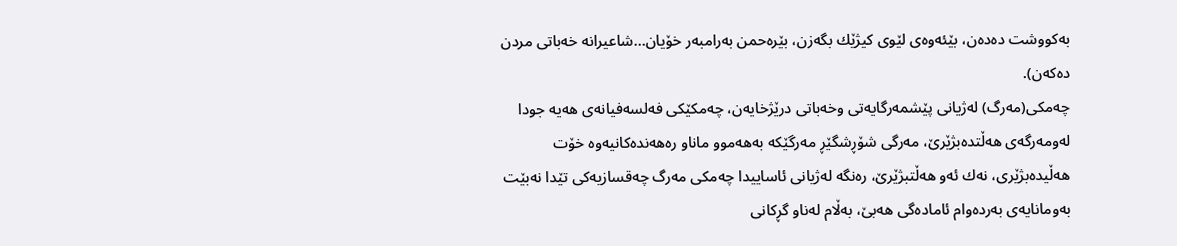به‌كووشت ده‌ده‌ن، بێئه‌وه‌ی‌ لێوی‌ كیژێك بگه‌زن، بێره‌حمن به‌رامبه‌ر خۆیان…شاعیرانه‌ خه‌باتی‌ مردن ده‌كه‌ن).
چه‌مكی‌(مه‌رگ) له‌ژیانی‌ پێشمه‌رگایه‌تی‌ وخه‌باتی‌ درێژخایه‌ن، چه‌مكێكی‌ فه‌لسه‌فیانه‌ی‌ هه‌یه‌ جودا له‌ومه‌رگه‌ی‌ هه‌ڵتده‌بژێرێ‌، مه‌رگی‌ شۆڕشگێڕ مه‌رگێكه‌ به‌هه‌موو ماناو ره‌هه‌نده‌كانیه‌وه‌ خۆت هه‌ڵیده‌بژێری‌، نه‌ك ئه‌و هه‌ڵتبژێرێ‌، ره‌نگه‌ له‌ژیانی‌ ئاساییدا چه‌مكی‌ مه‌رگ چه‌قسازیه‌كی‌ تێدا نه‌بێت به‌ومانایه‌ی‌ به‌رده‌وام ئاماده‌گی‌ هه‌بێ‌، به‌ڵام له‌ناو گڕكانی‌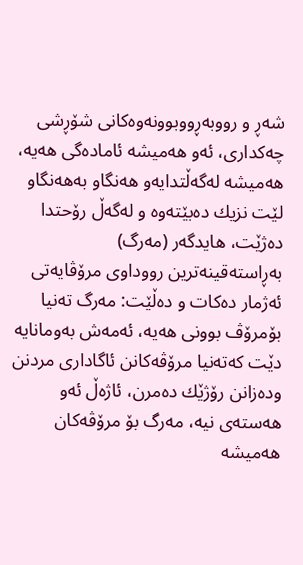شه‌ڕ و رووبه‌ڕووبوونه‌وه‌كانی‌ شۆڕشی‌ چه‌كداری‌، ئه‌و هه‌میشه‌ ئاماده‌گی‌ هه‌یه‌، هه‌میشه‌ له‌گه‌ڵتدایه‌و هه‌نگاو به‌هه‌نگاو لێت نزیك ده‌بێته‌وه‌ و له‌گه‌ڵ رۆحتدا ده‌ژێت، هایدگه‌ر (مه‌رگ) به‌ڕاسته‌قینه‌ترین رووداوی‌ مرۆڤایه‌تی‌ ئه‌ژمار ده‌كات و ده‌ڵێت: مه‌رگ ته‌نیا بۆمرۆڤ بوونی‌ هه‌یه‌، ئه‌مه‌ش به‌ومانایه‌ دێت كه‌ته‌نیا مرۆڤه‌كانن ئاگاداری‌ مردنن وده‌زانن رۆژێك ده‌مرن، ئاژه‌ڵ ئه‌و هه‌سته‌ی‌ نیه‌، مه‌رگ بۆ مرۆڤه‌كان هه‌میشه‌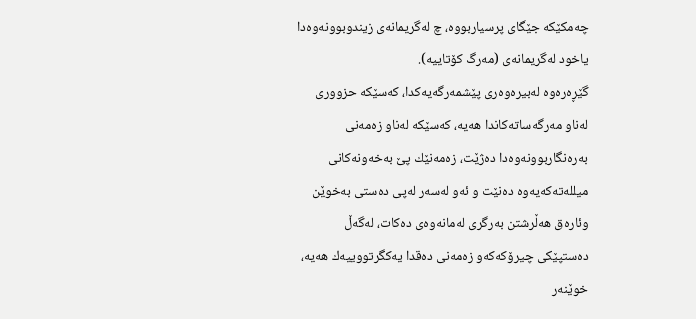چه‌مكێكه‌ جێگای‌ پرسیاربووه‌، چ له‌گریمانه‌ی‌ زیندوبوونه‌وه‌دا یاخود له‌گریمانه‌ی‌ (مه‌رگ كۆتاییه‌).
گێڕه‌ره‌وه‌ له‌بیره‌وه‌ری‌ پێشمه‌رگه‌یه‌كدا، كه‌سێكه‌ حزووری‌ له‌ناو مه‌رگه‌ساته‌كاندا هه‌یه‌، كه‌سێكه‌ له‌ناو زه‌مه‌نی‌ به‌ره‌نگاربوونه‌وه‌دا ده‌ژێت، زه‌مه‌نێك پێ‌ به‌خه‌ونه‌كانی‌ میلله‌ته‌كه‌یه‌وه‌ ده‌نێت و ئه‌و له‌سه‌ر له‌پی‌ ده‌ستی‌ به‌خوێن وئاره‌ق هه‌ڵرشتن به‌رگری‌ له‌مانه‌وه‌ی‌ ده‌كات، له‌گه‌ڵ ده‌ستپێكی‌ چیرۆكه‌كه‌و زه‌مه‌نی‌ ده‌قدا یه‌كگرتووییه‌ك هه‌یه‌، خوێنه‌ر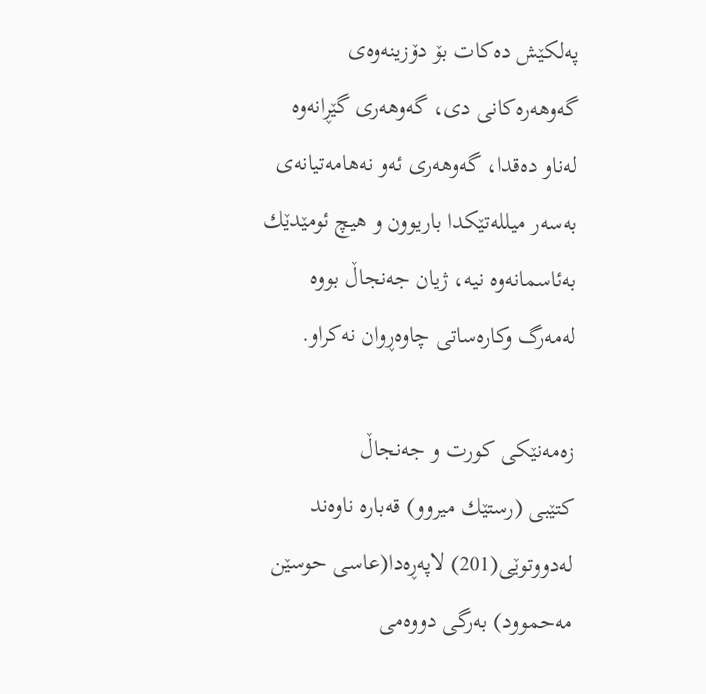په‌لكێش ده‌كات بۆ دۆزینه‌وه‌ی‌ گه‌وهه‌ره‌كانی‌ دی‌، گه‌وهه‌ری‌ گێڕانه‌وه‌ له‌ناو ده‌قدا، گه‌وهه‌ری‌ ئه‌و نه‌هامه‌تیانه‌ی‌ به‌سه‌ر میلله‌تێكدا باریوون و هیچ ئومێدێك به‌ئاسمانه‌وه‌ نیه‌، ژیان جه‌نجاڵ بووه‌ له‌مه‌رگ وكاره‌ساتی‌ چاوه‌ڕوان نه‌كراو.

زه‌مه‌نێكی كورت و جه‌نجاڵ
كتێبی‌ (رستێك میروو) قه‌باره‌ ناوه‌ند له‌دووتوێی‌(201) لاپه‌ڕه‌دا(عاسی‌ حوسێن مه‌حموود) به‌رگی‌ دووه‌می‌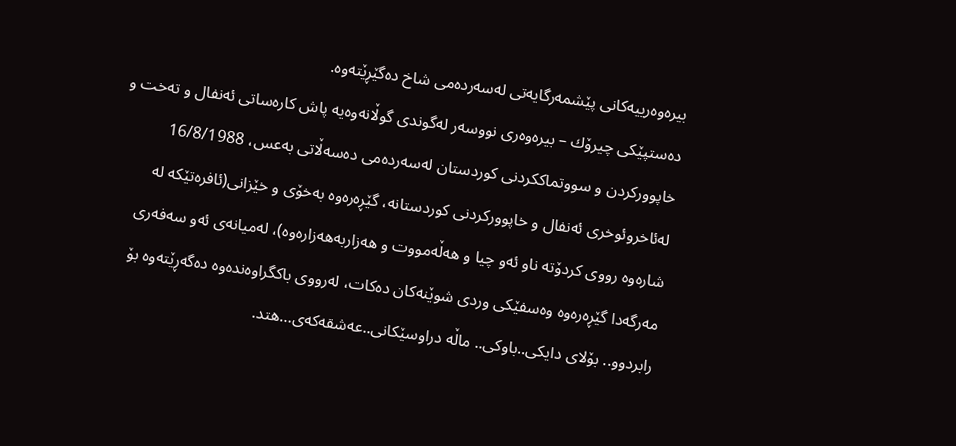بیره‌وه‌رییه‌كانی‌ پێشمه‌رگایه‌تی‌ له‌سه‌رده‌می‌ شاخ ده‌گێڕێته‌وه‌.
ده‌ستپێكی‌ چیرۆك – بیره‌وه‌ری‌ نووسه‌ر له‌گوندی‌ گوڵانه‌وه‌یه‌ پاش كاره‌ساتی‌ ئه‌نفال و ته‌خت و خاپووركردن و سووتماككردنی‌ كوردستان له‌سه‌رده‌می‌ ده‌سه‌ڵاتی‌ به‌عس، 16/8/1988 له‌ئاخروئوخری‌ ئه‌نفال و خاپووركردنی‌ كوردستانه‌، گێڕه‌ره‌وه‌ به‌خۆی‌ و خێزانی‌(ئافره‌تێكه‌ له‌ شاره‌وه‌ رووی‌ كردۆته‌ ناو ئه‌و چیا و هه‌ڵه‌مووت و هه‌زاربه‌هه‌زاره‌وه‌)، له‌میانه‌ی‌ ئه‌و سه‌فه‌ری‌ مه‌رگه‌دا گێڕه‌ره‌وه‌ وه‌سفێكی‌ وردی‌ شوێنه‌كان ده‌كات، له‌رووی‌ باكگراوه‌نده‌وه‌ ده‌گه‌ڕێته‌وه‌ بۆ رابردوو.. بۆلای‌ دایكی‌..باوكی‌.. ماڵه‌ دراوسێكانی‌..عه‌شقه‌كه‌ی‌…هتد.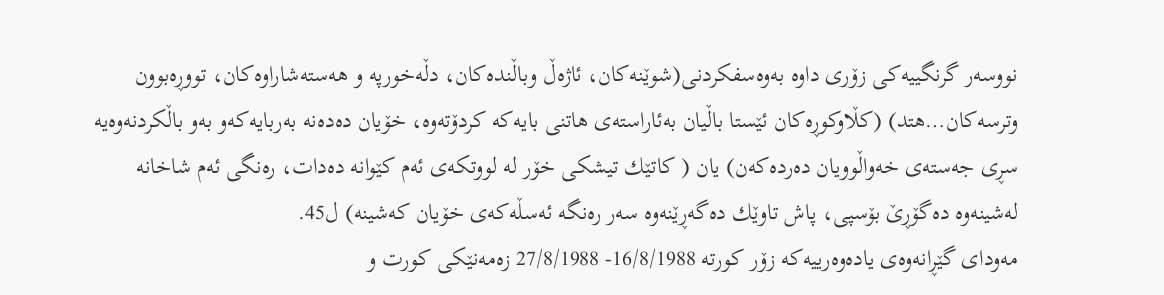نووسه‌ر گرنگییه‌كی‌ زۆری‌ داوه‌ به‌وه‌سفكردنی‌(شوێنه‌كان، ئاژه‌ڵ وباڵنده‌كان، دڵه‌خورپه‌ و هه‌سته‌شاراوه‌كان، تووڕه‌بوون وترسه‌كان…هتد) (كڵاوكوڕه‌كان ئێستا باڵیان به‌ئاراسته‌ی‌ هاتنی‌ بایه‌كه‌ كردۆته‌وه‌، خۆیان ده‌ده‌نه‌ به‌ربایه‌كه‌و به‌و باڵكردنه‌وه‌یه‌ سڕی‌ جه‌سته‌ی‌ خه‌واڵوویان ده‌رده‌كه‌ن) یان ( كاتێك تیشكی‌ خۆر له‌ لووتكه‌ی‌ ئه‌م كێوانه‌ ده‌دات، ره‌نگی‌ ئه‌م شاخانه‌ له‌شینه‌وه‌ ده‌گۆڕێ‌ بۆسپی‌، پاش تاوێك ده‌گه‌ڕێنه‌وه‌ سه‌ر ره‌نگه‌ ئه‌سڵه‌كه‌ی‌ خۆیان كه‌شینه‌) ل45.
مه‌ودای‌ گێڕانه‌وه‌ی‌ یاده‌وه‌رییه‌كه‌ زۆر كورته‌ 16/8/1988- 27/8/1988 زه‌مه‌نێكی‌ كورت و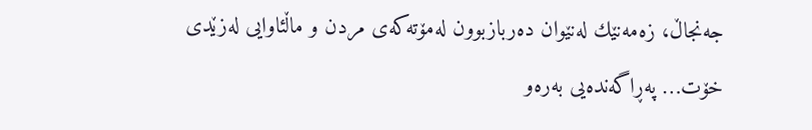جه‌نجاڵ، زه‌مه‌نێك له‌نێوان ده‌ربازبوون له‌مۆته‌كه‌ی‌ مردن و ماڵئاوایی‌ له‌زێدی‌ خۆت… په‌ڕاگه‌نده‌یی‌ به‌ره‌و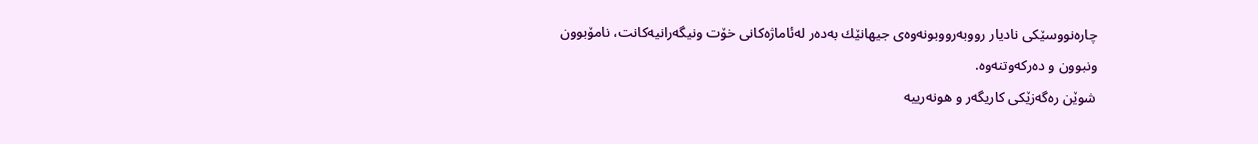چاره‌نووسێكی‌ نادیار رووبه‌رووبونه‌وه‌ی‌ جیهانێك به‌ده‌ر له‌ئاماژه‌كانی‌ خۆت ونیگه‌رانیه‌كانت، نامۆبوون ونبوون و ده‌ركه‌وتنه‌وه‌.
شوێن ره‌گه‌زێكی‌ كاریگه‌ر و هونه‌رییه‌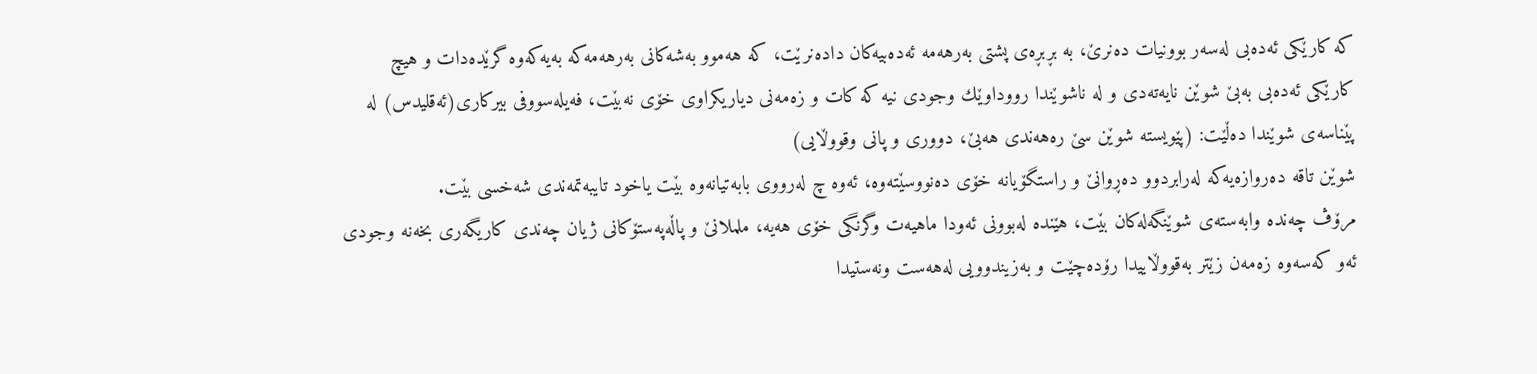كه‌ كارێكی‌ ئه‌ده‌بی‌ له‌سه‌ر بوونیات ده‌نرێ‌، به‌ بڕبڕه‌ی‌ پشتی‌ به‌رهه‌مه‌ ئه‌ده‌بیه‌كان داده‌نرێت، كه‌ هه‌موو به‌شه‌كانی‌ به‌رهه‌مه‌كه‌ به‌یه‌كه‌وه‌ گرێده‌دات و هیچ كارێكی‌ ئه‌ده‌بی‌ به‌بێ‌ شوێن نایه‌ته‌دی‌ و له‌ ناشوێندا رووداوێك وجودی‌ نیه‌ كه‌ كات و زه‌مه‌نی‌ دیاریكراوی‌ خۆی‌ نه‌بێت، فه‌یله‌سووفی‌ بیركاری‌(ئه‌قلیدس) له‌ پێناسه‌ی‌ شوێندا ده‌ڵێت: (پێویسته‌ شوێن سێ‌ ره‌هه‌ندی‌ هه‌بێ‌، دووری‌ و پانی‌ وقووڵایی‌)
شوێن تاقه‌ ده‌روازه‌یه‌كه‌ له‌رابردوو ده‌ڕوانێ‌ و راستگۆیانه‌ خۆی‌ ده‌نووسێته‌وه‌، ئه‌وه‌ چ له‌رووی‌ بابه‌تیانه‌وه‌ بێت یاخود تایبه‌تمه‌ندی‌ شه‌خسی‌ بێت.
مرۆڤ چه‌نده‌ وابه‌سته‌ی‌ شوێنگه‌له‌كان بێت، هێنده‌ له‌بوونی‌ ئه‌ودا ماهیه‌ت وگرنگی‌ خۆی‌ هه‌یه‌، ململانێ‌ و پاڵه‌په‌ستۆكانی‌ ژیان چه‌ندی‌ كاریگه‌ری‌ بخه‌نه‌ وجودی‌ ئه‌و كه‌سه‌وه‌ زه‌مه‌ن زێتر به‌قووڵاییدا رۆده‌چێت و به‌زیندوویی‌ له‌هه‌ست ونه‌ستیدا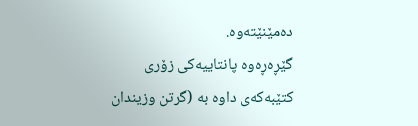ده‌مێنێته‌وه‌.
گێڕه‌ڕه‌وه‌ پانتاییه‌كی‌ زۆری‌ كتێبه‌كه‌ی‌ داوه‌ به‌ (گرتن وزیندان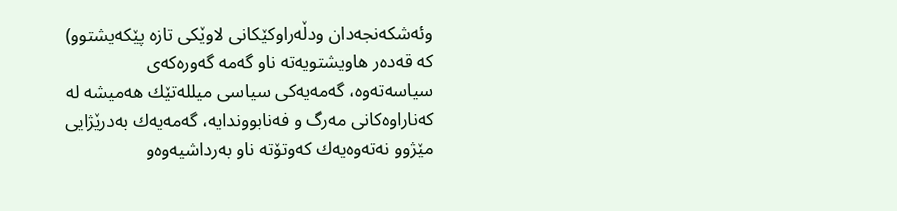وئه‌شكه‌نجه‌دان ودڵه‌راوكێكانی‌ لاوێكی‌ تازه‌ پێكه‌یشتوو) كه‌ قه‌ده‌ر هاویشتویه‌ته‌ ناو گه‌مه‌ گه‌وره‌كه‌ی‌ سیاسه‌ته‌وه‌، گه‌مه‌یه‌كی‌ سیاسی‌ میلله‌تێك هه‌میشه‌ له‌ كه‌ناراوه‌كانی‌ مه‌رگ و فه‌نابووندایه‌، گه‌مه‌یه‌ك به‌درێژایی‌ مێژوو نه‌ته‌وه‌یه‌ك كه‌وتۆته‌ ناو به‌رداشیه‌وه‌و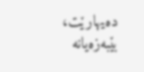ده‌یهارێت، بێبه‌زه‌یانه‌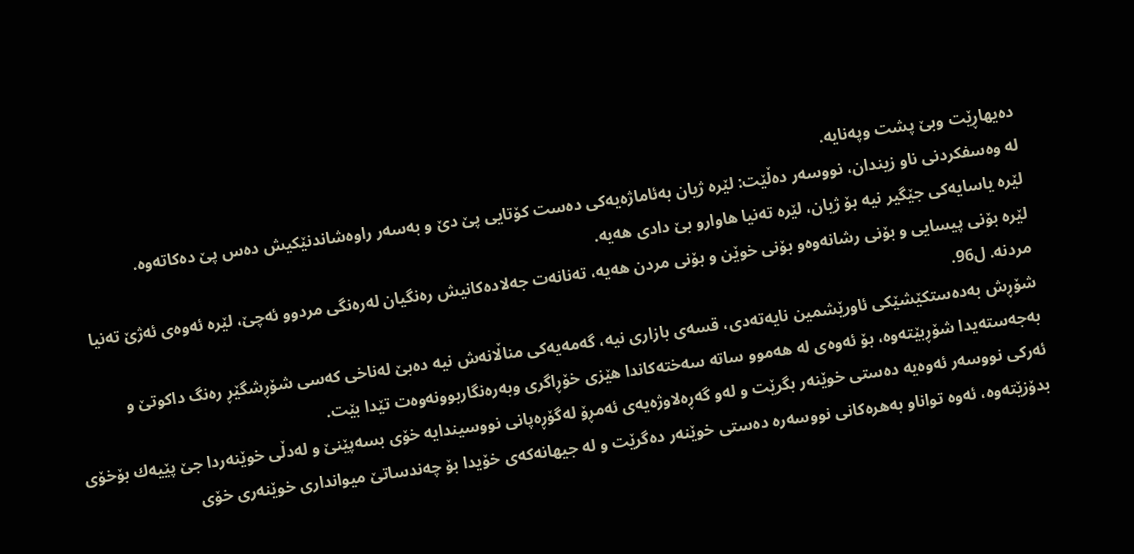ده‌یهاڕێت وبێ‌ پشت وپه‌نایه‌.
له‌ وه‌سفكردنی‌ ناو زیندان، نووسه‌ر ده‌ڵێت: لێره‌ ژیان به‌ئاماژه‌یه‌كی‌ ده‌ست كۆتایی‌ پێ‌ دێ‌ و به‌سه‌ر راوه‌شاندنێكیش ده‌س پێ‌ ده‌كاته‌وه‌.
لێره‌ یاسایه‌كی‌ جێگیر نیه‌ بۆ ژیان، لێره‌ ته‌نیا هاوارو بێ‌ دادی‌ هه‌یه‌.
لێره‌ بۆنی‌ پیسایی‌ و بۆنی‌ رشانه‌وه‌و بۆنی‌ خوێن و بۆنی‌ مردن هه‌یه‌، ته‌نانه‌ت جه‌لاده‌كانیش ره‌نگیان له‌ره‌نگی‌ مردوو ئه‌چێ‌، لێره‌ ئه‌وه‌ی‌ ئه‌ژێ‌ ته‌نیا مردنه‌. ل96.
شۆڕش به‌ده‌ستكێشێكی‌ ئاورێشمین نایه‌ته‌دی‌، قسه‌ی‌ بازاری‌ نیه‌، گه‌مه‌یه‌كی‌ مناڵانه‌ش نیه‌ ده‌بێ‌ له‌ناخی‌ كه‌سی‌ شۆڕشگێڕ ره‌نگ داكوتێ‌ و به‌جه‌سته‌یدا شۆڕبێته‌وه‌، بۆ ئه‌وه‌ی‌ له‌ هه‌موو ساته‌ سه‌خته‌كاندا هێزی‌ خۆڕاگری‌ وبه‌ره‌نگاربوونه‌وه‌ت تێدا بێت.
ئه‌ركی‌ نووسه‌ر ئه‌وه‌یه‌ ده‌ستی‌ خوێنه‌ر بگرێت و له‌و گه‌ڕه‌لاوژه‌یه‌ی‌ ئه‌مڕۆ له‌گۆڕه‌پانی‌ نووسیندایه‌ خۆی‌ بسه‌پێنێ‌ و له‌دڵی‌ خوێنه‌ردا جێ‌ پێیه‌ك بۆخۆی‌ بدۆزێته‌وه‌، ئه‌وه‌ تواناو به‌هره‌كانی‌ نووسه‌ره‌ ده‌ستی‌ خوێنه‌ر ده‌گرێت و له‌ جیهانه‌كه‌ی‌ خۆیدا بۆ چه‌ندساتێ‌ میوانداری‌ خوێنه‌ری‌ خۆی‌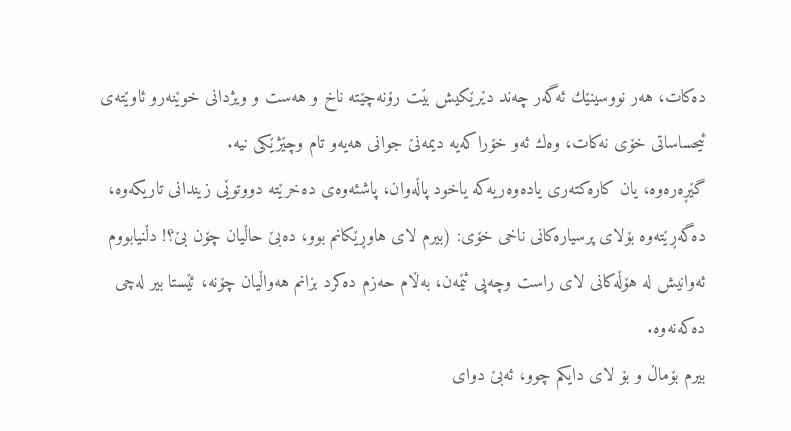ده‌كات، هه‌ر نووسینێك ئه‌گه‌ر چه‌ند دێرێكیش بێت رۆنه‌چێته‌ ناخ و هه‌ست و ویژدانی‌ خوێنه‌رو ئاوێته‌ی‌ ئیحساساتی‌ خۆی‌ نه‌كات، وه‌ك ئه‌و خۆراكه‌یه‌ دیمه‌نێ‌ جوانی‌ هه‌یه‌و تام وچێژێكی‌ نیه‌.
گێڕه‌ره‌وه‌، یان كاره‌كته‌ری‌ یاده‌وه‌ریه‌كه‌ یاخود پاڵه‌وان، پاشئه‌وه‌ی‌ ده‌خرێته‌ دووتوێی‌ زیندانی‌ تاریكه‌وه‌، ده‌گه‌ڕێته‌وه‌ بۆلای‌ پرسیاره‌كانی‌ ناخی‌ خۆی‌: (بیرم لای‌ هاوڕێكانم بوو، ده‌بێ‌ حاڵیان چۆن بێ‌؟! دڵنیابووم ئه‌وانیش له‌ هۆڵه‌كانی‌ لای‌ راست وچه‌پی‌ ئێمه‌ن، به‌ڵام حه‌زم ده‌كرد بزانم هه‌واڵیان چۆنه‌، ئێستا بیر له‌چی‌ ده‌كه‌نه‌وه‌.
بیرم بۆماڵ و بۆ لای‌ دایكم چوو، ئه‌بێ‌ دوای‌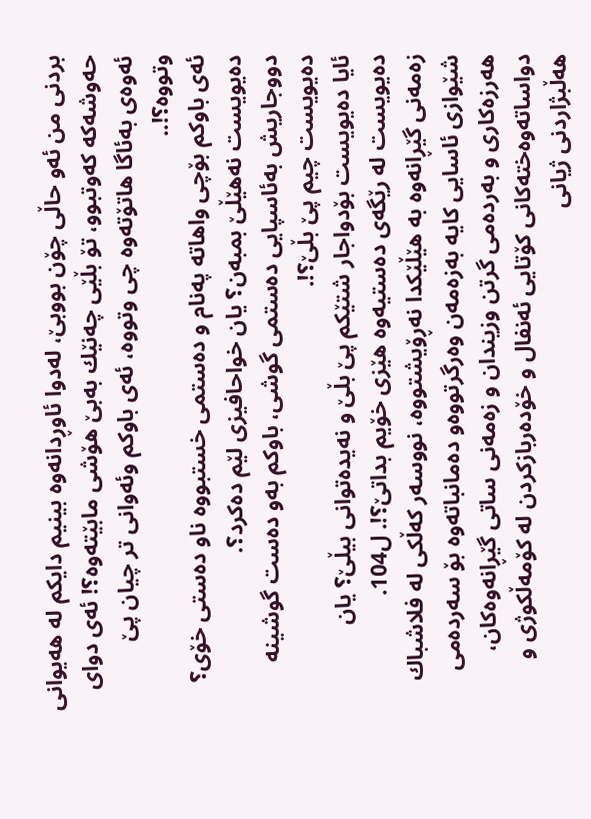بردنی‌ من ئه‌و حاڵی‌ چۆن بووبێ‌، له‌دوا ئاوڕدانه‌وه‌ بینیم دایكم له‌ هه‌یوانی‌ حه‌وشه‌كه‌ كه‌وتبوو، تۆ بڵێی‌ چه‌نێك به‌بێ‌ هۆشی‌ مابێته‌وه‌؟! ئه‌ی‌ دوای‌ ئه‌وه‌ی‌ به‌ئاگا هاتۆته‌وه‌ چی‌ وتووه‌، ئه‌ی‌ باوكم وئه‌وانی‌ تر چیان پێ‌ وتووه‌؟!..
ئه‌ی‌ باوكم بۆچی‌ واهاته‌ په‌نام و ده‌ستمی‌ خستبووه‌ ناو ده‌ستی‌ خۆی‌؟ ده‌یویست نه‌هێڵێ‌ بمبه‌ن؟ یان خواحافیزی‌ لێم ده‌كرد؟.
دووجاریش به‌ئاسپایی‌ ده‌ستمی‌ گوشی‌، باوكم به‌و ده‌ست گوشینه‌ ده‌یویست چیم پێ‌ بڵێ‌؟!.
ئایا ده‌یویست بۆدواجار شتێكم پێ‌ بڵێ‌ و نه‌یده‌توانی‌ بیڵێ‌؟ یان ده‌یویست له‌ رێگه‌ی‌ ده‌ستیه‌وه‌ هێزی‌ خۆیم بداتێ‌؟!. ل104.
زه‌مه‌نی‌ گێڕانه‌وه‌ به‌ هێڵێكدا نه‌ڕۆیشتووه‌، نووسه‌ر كه‌ڵكی‌ له‌ فلاشباك شێوازی‌ ئاسایی‌ كایه‌ به‌زه‌مه‌ن وه‌رگرتووه‌و ده‌مانباته‌وه‌ بۆ سه‌رده‌می‌ هه‌رزه‌كاری‌ و به‌رده‌می‌ گرتن وزیندان و زه‌مه‌نی‌ ساتی‌ گێڕانه‌وه‌كان، دواساته‌وه‌خته‌كانی‌ كۆتایی‌ ئه‌نفال و خۆده‌ربازكردن له‌ كۆمه‌ڵكوژی‌ و هه‌ڵبژاردنی‌ ژیانی‌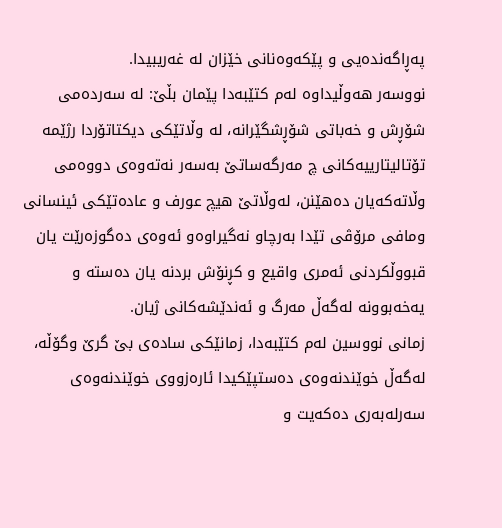په‌ڕاگه‌نده‌یی‌ و پێكه‌وه‌نانی‌ خێزان له‌ غه‌ریبیدا.
نووسه‌ر هه‌وڵیداوه‌ له‌م كتێبه‌دا پێمان بڵێ‌: له‌ سه‌رده‌می‌ شۆڕش و خه‌باتی‌ شۆڕشگێرانه‌، له‌ وڵاتێكی‌ دیكتاتۆردا رژێمه‌ تۆتالیتارییه‌كانی‌ چ مه‌رگه‌ساتێ‌ به‌سه‌ر نه‌ته‌وه‌ی‌ دووه‌می‌ وڵاته‌كه‌یان ده‌هێنن، له‌وڵاتێ‌ هیچ عورف و عاده‌تێكی‌ ئینسانی‌ ومافی‌ مرۆڤی‌ تێدا به‌رچاو نه‌گیراوه‌و ئه‌وه‌ی‌ ده‌گوزه‌رێت یان قبووڵكردنی‌ ئه‌مری‌ واقیع و كڕنۆش بردنه‌ یان ده‌سته‌ و یه‌خه‌بوونه‌ له‌گه‌ڵ مه‌رگ و ئه‌ندێشه‌كانی‌ ژیان.
زمانی‌ نووسین له‌م كتێبه‌دا، زمانێكی‌ ساده‌ی‌ بێ‌ گرێ‌ وگۆڵه‌، له‌گه‌ڵ خوێندنه‌وه‌ی‌ ده‌ستپێكیدا ئاره‌زووی‌ خوێندنه‌وه‌ی‌ سه‌رله‌به‌ری‌ ده‌كه‌یت و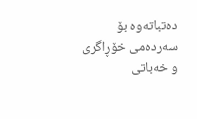ده‌تباته‌وه‌ بۆ سه‌رده‌می‌ خۆڕاگری‌ و خه‌باتی‌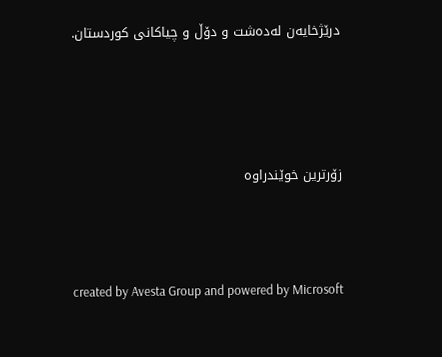درێژخایه‌ن له‌ده‌شت و دۆڵ و چیاكانی‌ كوردستان.




زۆرترین خوێندراوە



created by Avesta Group and powered by Microsoft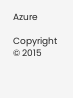Azure

Copyright © 2015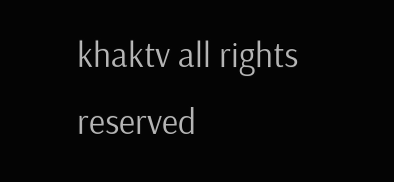khaktv all rights reserved